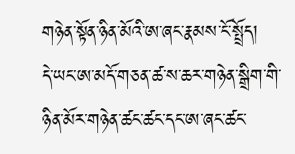གཉེན་སྟོན་ཉིན་མོའི་ཨ་ཞང་རྣམས་ངོ་སྤྲོད།
དེ་ཡང་ཨ་མདོ་གཅན་ཚ་ས་ཆར་གཉེན་སྒྲིག་གི་ཉིན་མོར་གཉེན་ཚང་ཚང་དང་ཨ་ཞང་ཚང་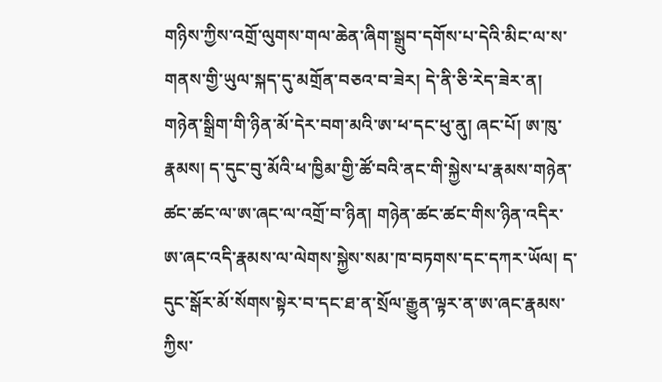གཉིས་ཀྱིས་འགྲོ་ལུགས་གལ་ཆེན་ཞིག་སྒྲུབ་དགོས་པ་དེའི་མིང་ལ་ས་གནས་གྱི་ཡུལ་སྐད་དུ་མགྲོན་བཅའ་བ་ཟེར། དེ་ནི་ཅི་རེད་ཟེར་ན། གཉེན་སྒྲིག་གི་ཉིན་མོ་དེར་བག་མའི་ཨ་ཕ་དང་ཕུ་ནུ། ཞང་པོ། ཨ་ཁུ་རྣམས། ད་དུང་བུ་མོའི་ཕ་ཁྱིམ་གྱི་ཚོ་བའི་ནང་གི་སྐྱེས་པ་རྣམས་གཉེན་ཚང་ཚང་ལ་ཨ་ཞང་ལ་འགྲོ་བ་ཉིན། གཉེན་ཚང་ཚང་གིས་ཉིན་འདིར་ཨ་ཞང་འདི་རྣམས་ལ་ལེགས་སྐྱེས་སམ་ཁ་བཏགས་དང་དཀར་ཡོལ། ད་དུང་སྒོར་མོ་སོགས་སྟེར་བ་དང་ཐ་ན་སྲོལ་རྒྱུན་ལྟར་ན་ཨ་ཞང་རྣམས་ཀྱིས་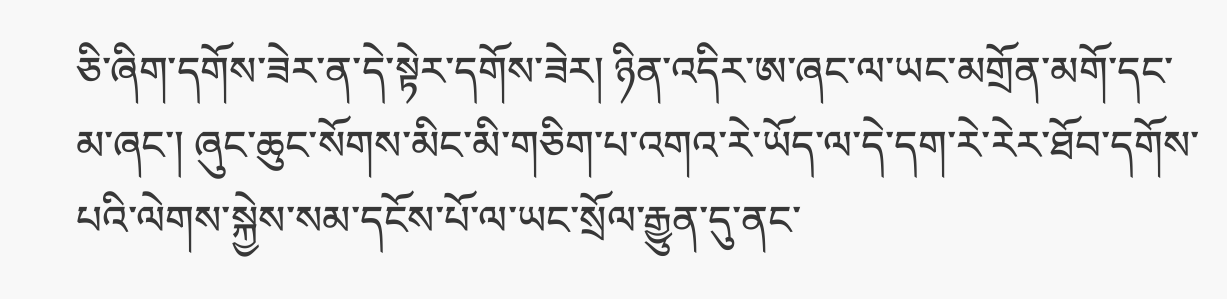ཅི་ཞིག་དགོས་ཟེར་ན་དེ་སྟེར་དགོས་ཟེར། ཉིན་འདིར་ཨ་ཞང་ལ་ཡང་མགྲོན་མགོ་དང་མ་ཞང་། ཞུང་ཆུང་སོགས་མིང་མི་གཅིག་པ་འགའ་རེ་ཡོད་ལ་དེ་དག་རེ་རེར་ཐོབ་དགོས་པའི་ལེགས་སྐྱེས་སམ་དངོས་པོ་ལ་ཡང་སྲོལ་རྒྱུན་དུ་ནང་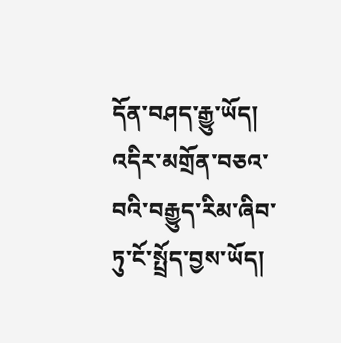དོན་བཤད་རྒྱུ་ཡོད། འདིར་མགྲོན་བཅའ་བའི་བརྒྱུད་རིམ་ཞིབ་ཏུ་ངོ་སྤྲོད་བྱས་ཡོད།